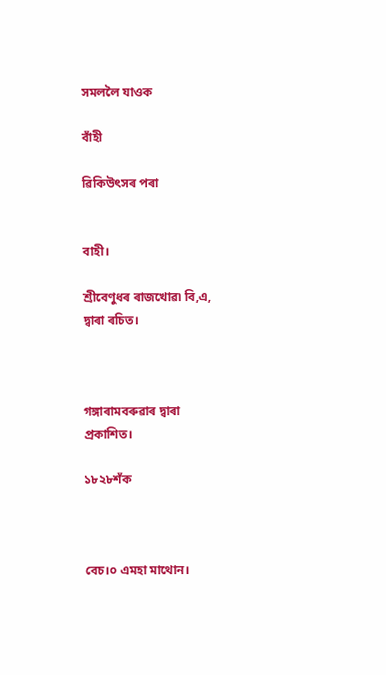সমললৈ যাওক

বাঁহী

ৱিকিউৎসৰ পৰা


বাহী।

শ্ৰীবেণুধৰ ৰাজখোৱ৷ বি,এ,
দ্বাৰা ৰচিত।



গঙ্গাৰামবৰুৱাৰ দ্বাৰা
প্ৰকাশিত।

১৮২৮শঁক



বেচ।০ এমহা মাথোন।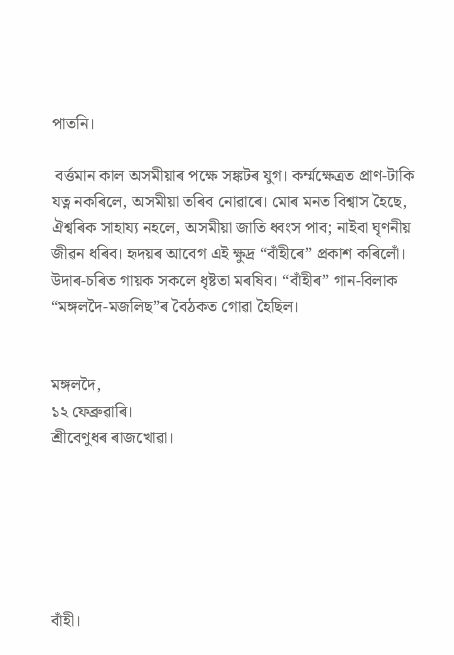পাতনি।

 বৰ্ত্তমান কাল অসমীয়াৰ পক্ষে সঙ্কটৰ যুগ। কৰ্ম্মক্ষেত্ৰত প্ৰাণ-টাকি যত্ন নকৰিলে, অসমীয়া তৰিব নোৱাৰে। মোৰ মনত বিশ্বাস হৈছে, ঐশ্বৰিক সাহায্য নহলে, অসমীয়া জাতি ধ্বংস পাব; নাইবা ঘৃণনীয় জীৱন ধৰিব। হৃদয়ৰ আবেগ এই ক্ষুদ্ৰ “বাঁহীৰে” প্ৰকাশ কৰিলোঁ। উদাৰ-চৰিত গায়ক সকলে ধৃষ্টতা মৰষিব। “বাঁহীৰ” গান-বিলাক “মঙ্গলদৈ-মজলিছ”ৰ বৈঠকত গোৱা হৈছিল।


মঙ্গলদৈ,
১২ ফেব্ৰুৱাৰি।
শ্ৰীবেণুধৰ ৰাজখোৱা।






বাঁহী।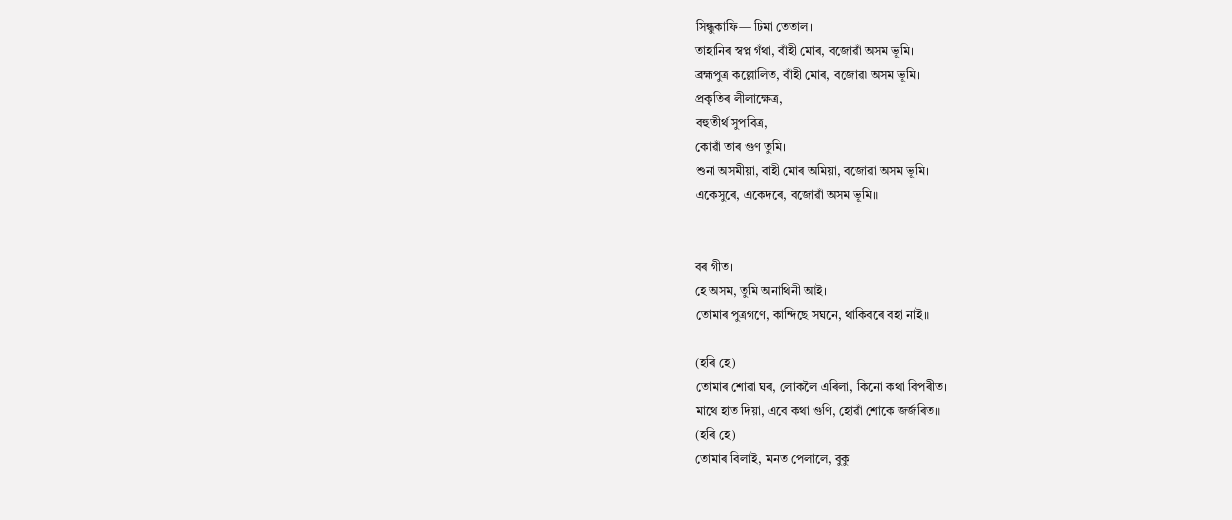সিন্ধুকাফি— ঢিমা তেতাল।
তাহানিৰ স্বপ্ন গঁথা, বাঁহী মোৰ, বজোৱাঁ অসম ভূমি।
ব্ৰহ্মপুত্ৰ কল্লোলিত, বাঁহী মোৰ, বজোৱ৷ অসম ভূমি।
প্ৰকৃতিৰ লীলাক্ষেত্ৰ,
বহুতীৰ্থ সুপবিত্ৰ,
কোৱাঁ তাৰ গুণ তুমি।
শুনা অসমীয়া, বাহী মোৰ অমিয়া, বজোৱা অসম ভূমি।
একেসুৰে, একেদৰে, বজোৱাঁ অসম ভূমি॥


বৰ গীত।
হে অসম, তুমি অনাথিনী আই।
তোমাৰ পুত্ৰগণে, কান্দিছে সঘনে, থাকিবৰে বহা নাই॥

(হৰি হে)
তোমাৰ শোৱা ঘৰ, লোকলৈ এৰিলা, কিনো কথা বিপৰীত।
মাথে হাত দিয়া, এবে কথা গুণি, হোৱাঁ শোকে জৰ্জৰিত॥
(হৰি হে)
তোমাৰ বিলাই, মনত পেলালে, বুকু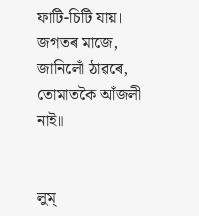ফাটি-চিটি যায়।
জগতৰ মাজে, জানিলোঁ ঠাৱৰে, তোমাতকৈ আঁজলী নাই॥


লুম্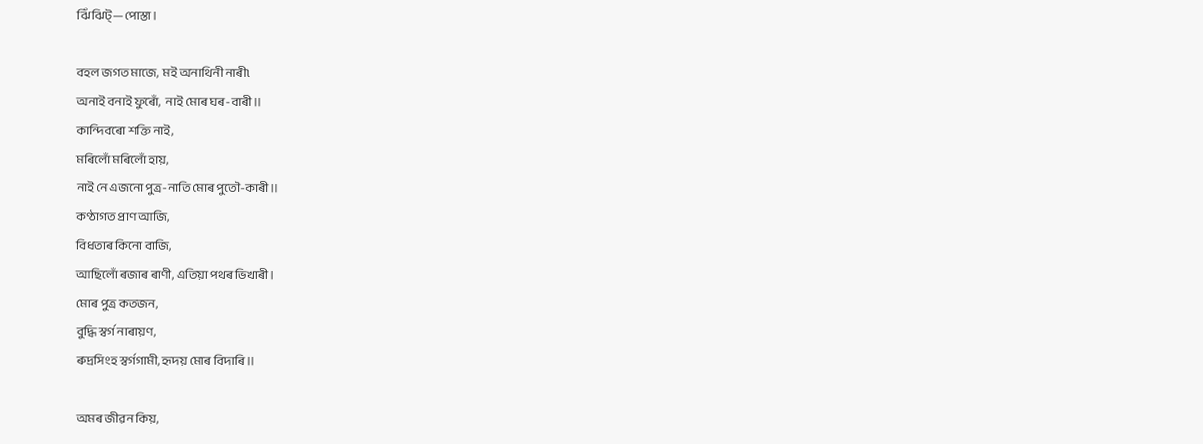ঝিঁঝিট্‌—পোস্তা।

বহল জগত মাজে,  মই অনাথিনী নাৰী৷
অনাই বনাই ফুৰোঁ,  নাই মোৰ ঘৰ-বাৰী॥
কান্দিবৰো শক্তি নাই,
মৰিলোঁ মৰিলোঁ হায়,
নাই নে এজনো পুত্ৰ-নাতি মোৰ পুতৌ-কাৰী॥
কণ্ঠাগত প্ৰাণ আজি,
বিধতাৰ কিনো বাজি,
আছিলোঁ ৰজাৰ ৰাণী, এতিয়া পথৰ ভিখাৰী।
মোৰ পুত্ৰ কতজন,
বুদ্ধি স্বৰ্গ নাৰায়ণ,
ৰুদ্ৰসিংহ স্বৰ্গগামী, হৃদয় মোৰ বিদাৰি॥

অমৰ জীৱন কিয়,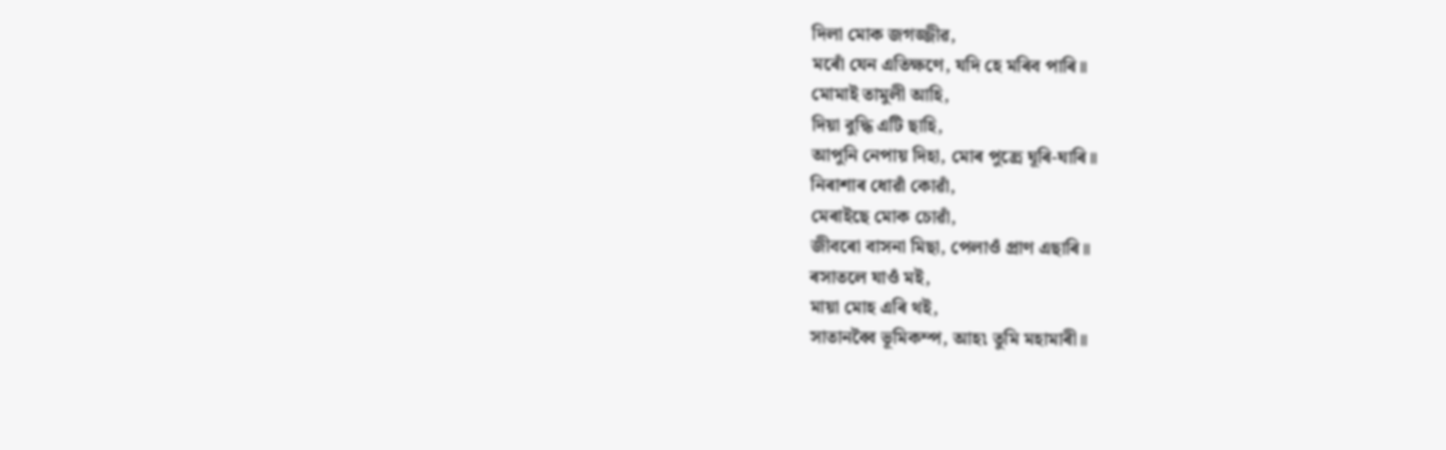দিলা মোক জগজ্জীৱ,
মৰোঁ যেন এতিক্ষণে, যদি হে মৰিব পাৰি॥
মোমাই তামুলী আহি,
দিয়া বুদ্ধি এটি ছাহি,
আপুনি নেপায় দিহা, মোৰ পুত্ত্ৰে ঘূৰি-ঘাৰি॥
নিৰাশাৰ ধোৱাঁ কোৱাঁ,
মেৰাইছে মোক চোৱাঁ,
জীবৰো বাসনা মিছা, পেলাওঁ প্ৰাণ এছাৰি॥
ৰসাতলে যাওঁ মই,
মায়া মোহ এৰি থই,
সাতানব্বৈ ভূমিকম্প, আহ৷ তুমি মহামাৰী॥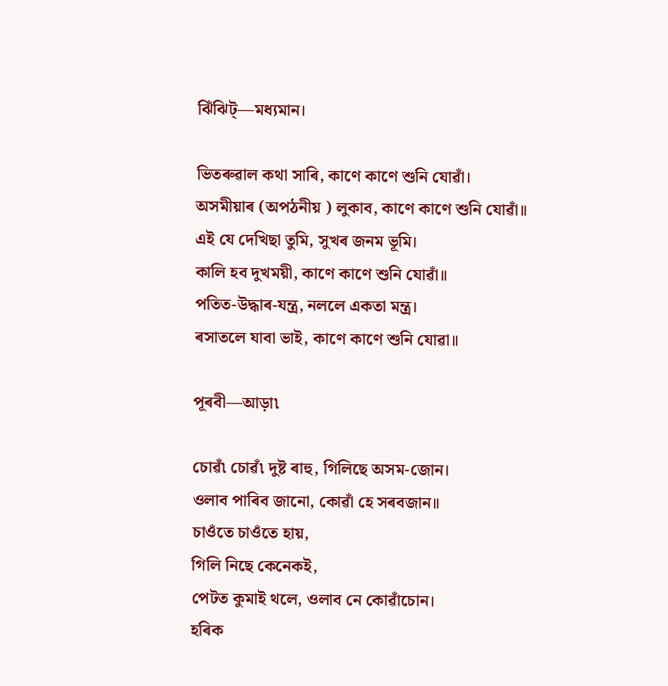ঝিঁঝিট্‌—মধ্যমান।

ভিতৰুৱাল কথা সাৰি, কাণে কাণে শুনি যোৱাঁ।
অসমীয়াৰ (অপঠনীয় ) লুকাব, কাণে কাণে শুনি যোৱাঁ॥
এই যে দেখিছা তুমি, সুখৰ জনম ভূমি।
কালি হব দুখময়ী, কাণে কাণে শুনি যোৱাঁ॥
পতিত-উদ্ধাৰ-যন্ত্ৰ, নললে একতা মন্ত্ৰ।
ৰসাতলে যাবা ভাই, কাণে কাণে শুনি যোৱা॥

পূৰবী—আড়া৷

চোৱঁ৷ চোৱঁ৷ দুষ্ট ৰাহু, গিলিছে অসম-জোন।
ওলাব পাৰিব জানো, কোৱাঁ হে সৰবজান॥
চাওঁতে চাওঁতে হায়,
গিলি নিছে কেনেকই,
পেটত কুমাই থলে, ওলাব নে কোৱাঁচোন।
হৰিক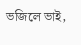ভজিলে ভাই,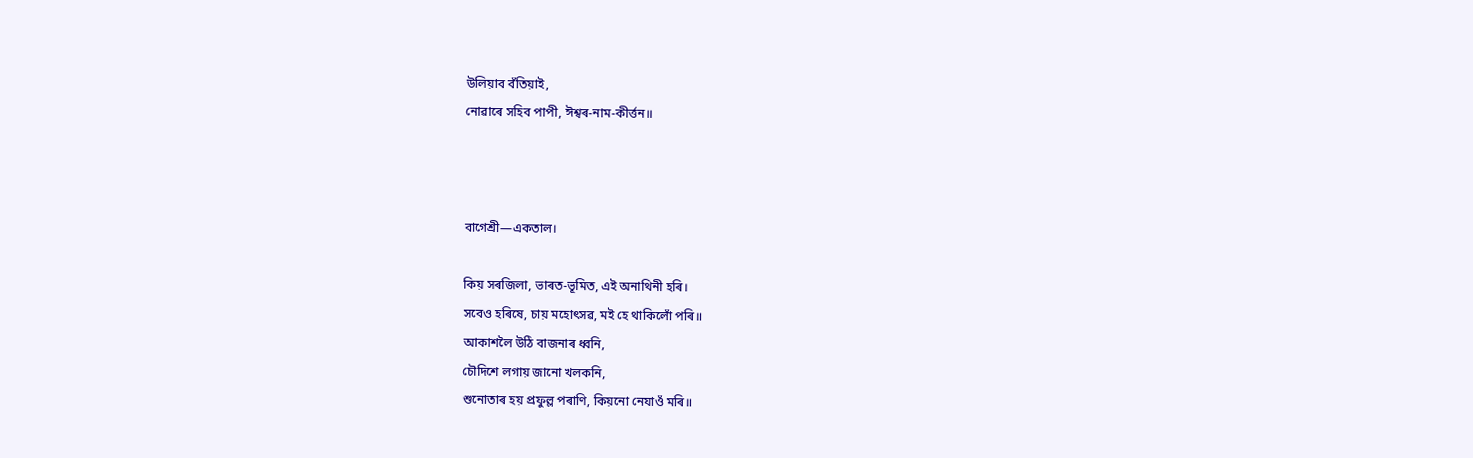উলিয়াব বঁতিয়াই,
নোৱাৰে সহিব পাপী, ঈশ্বৰ-নাম-কীৰ্ত্তন॥



বাগেশ্ৰী—একতাল।

কিয় সৰজিলা, ভাৰত-ভূমিত, এই অনাথিনী হৰি।
সবেও হৰিষে, চায় মহোৎসৱ, মই হে থাকিলোঁ পৰি॥
আকাশলৈ উঠি বাজনাৰ ধ্বনি,
চৌদিশে লগায় জানো খলকনি,
শুনোতাৰ হয় প্ৰফুল্ল পৰাণি, কিয়নো নেযাওঁ মৰি॥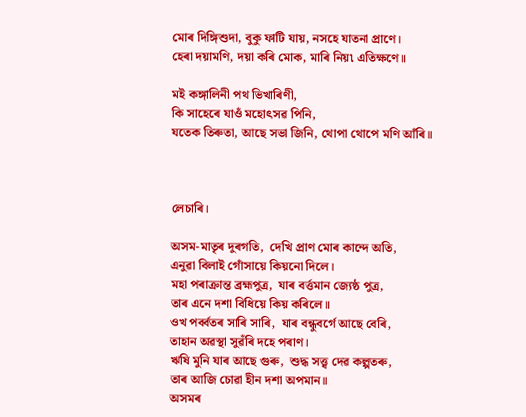মোৰ দিঙ্গিশুদা, বুকু ফাটি যায়, নসহে যাতনা প্ৰাণে।
হেৰা দয়ামণি, দয়া কৰি মোক, মাৰি নিয়৷ এতিক্ষণে॥

মই কঙ্গালিনী পথ ভিখাৰিণী,
কি সাহেৰে যাওঁ মহোৎসৱ পিনি,
যতেক তিৰুতা, আছে সভা জিনি, থোপা থোপে মণি আঁৰি॥



লেচাৰি।

অসম-মাতৃৰ দুৰগতি,  দেখি প্ৰাণ মোৰ কান্দে অতি,
এনুৱা বিলাই গোঁসায়ে কিয়নো দিলে।
মহা পৰাক্ৰান্ত ব্ৰহ্মপুত্ৰ,  যাৰ বৰ্ত্তমান জ্যেষ্ঠ পুত্ৰ,
তাৰ এনে দশা বিধিয়ে কিয় কৰিলে॥
ওখ পৰ্ব্বতৰ সাৰি সাৰি,  যাৰ বন্ধুবৰ্গে আছে বেৰি,
তাহান অৱস্থা সুৱঁৰি দহে পৰাণ।
ঋষি মুনি যাৰ আছে গুৰু,  শুদ্ধ সত্ত্ব দেৱ কল্পতৰু,
তাৰ আজি চোৱা হীন দশা অপমান॥
অসমৰ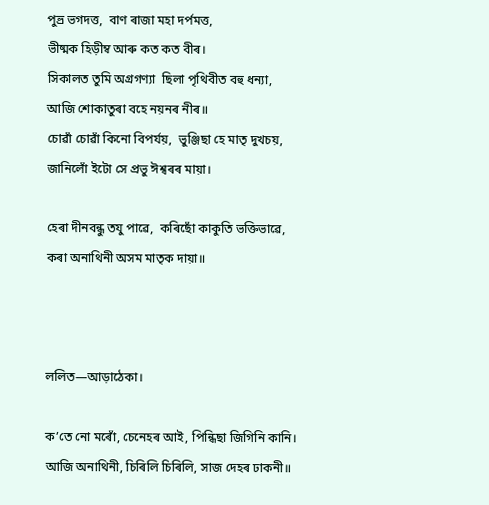পুত্ত্ৰ ভগদত্ত,  বাণ ৰাজা মহা দৰ্পমত্ত,
ভীষ্মক হিড়ীম্ব আৰু কত কত বীৰ।
সিকালত তুমি অগ্ৰগণ্যা  ছিলা পৃথিবীত বহু ধন্যা,
আজি শোকাতুৰা বহে নয়নৰ নীৰ॥
চোৱাঁ চোৱাঁ কিনো বিপৰ্যয়,  ভুঞ্জিছা হে মাতৃ দুখচয়,
জানিলোঁ ইটো সে প্ৰভু ঈশ্বৰৰ মায়া।

হেৰা দীনবন্ধু তযু পাৱে,  কৰিছোঁ কাকুতি ভক্তিভাৱে,
কৰা অনাথিনী অসম মাতৃক দায়া॥



ললিত—আড়াঠেকা।

ক’তে নো মৰোঁ, চেনেহৰ আই, পিন্ধিছা জিগিনি কানি।
আজি অনাথিনী, চিৰিলি চিৰিলি, সাজ দেহৰ ঢাকনী॥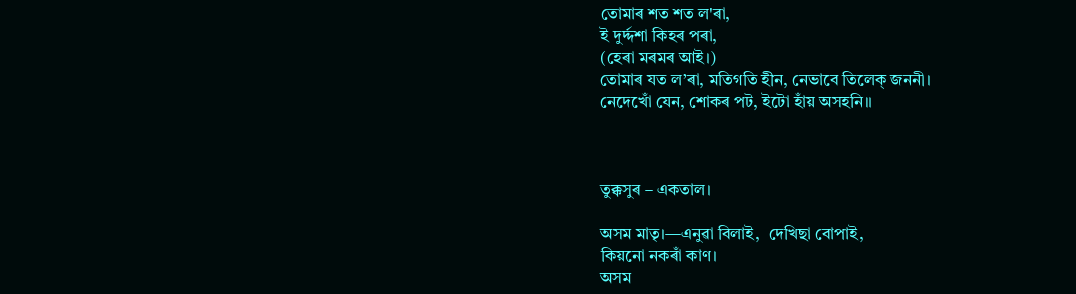তোমাৰ শত শত ল'ৰা,
ই দুৰ্দ্দশা কিহৰ পৰা,
(হেৰা মৰমৰ আই।)
তোমাৰ যত ল’ৰা, মতিগতি হীন, নেভাবে তিলেক্ জননী।
নেদেখোঁ যেন, শোকৰ পট, ইটো হাঁয় অসহনি॥



তুক্কসুৰ – একতাল।

অসম মাতৃ।—এনুৱা বিলাই,  দেখিছা বোপাই,
কিয়নো নকৰাঁ কাণ।
অসম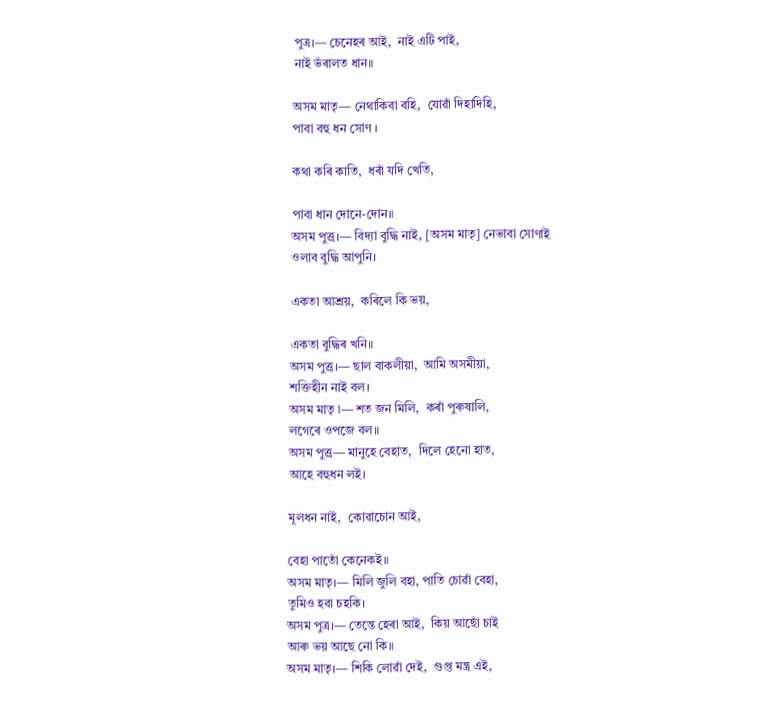পুত্ৰ।— চেনেহৰ আই,  নাই এটি পাই,
নাই ভঁৰালত ধান॥

অসম মাতৃ— নেথাকিবা বহি,  যোৱাঁ দিহাদিহি,
পাবা বহু ধন সোণ ।

কথা কৰি কাতি,  ধৰাঁ যদি খেতি,

পাবা ধান দোনে-দোন॥
অসম পুত্ত্ৰ।— বিদ্যা বুদ্ধি নাই, [অসম মাতৃ] নেভাবা সোণাই
ওলাব বুদ্ধি আপুনি।

একতা আশ্রয়,  কৰিলে কি ভয়,

একতা বুদ্ধিৰ খনি॥
অসম পুত্ত্ৰ।— ছাল বাকলীয়া,  আমি অসমীয়া,
শক্তিহীন নাই বল।
অসম মাতৃ ৷— শত জন মিলি,  কৰাঁ পুৰুষালি,
লগেৰে ওপজে বল॥
অসম পুত্ত্ৰ— মানুহে বেহাত,  দিলে হেনো হাত,
আহে বহুধন লই।

মূলধন নাই,  কোৱাচোন আই,

বেহা পাতোঁ কেনেকই॥
অসম মাতৃ।— মিলি জুলি বহা, পাতি চোৱাঁ বেহা,
তুমিও হবা চহকি।
অসম পুত্র।— তেন্তে হেৰা আই,  কিয় আছোঁ চাই
আৰু ভয় আছে নো কি॥
অসম মাতৃ।— শিকি লোৱাঁ দেই,  গুপ্ত মন্ত্ৰ এই,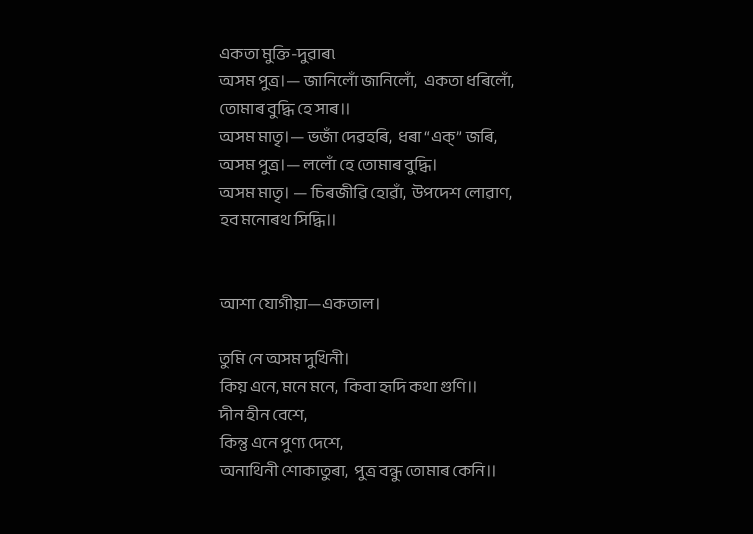একতা মুক্তি-দুৱাৰ৷
অসম পুত্ৰ।— জানিলোঁ জানিলোঁ,  একতা ধৰিলোঁ,
তোমাৰ বুদ্ধি হে সাৰ॥
অসম মাতৃ।— ভজাঁ দেৱহৰি,  ধৰা “এক্” জৰি,
অসম পুত্ৰ।— ললোঁ হে তোমাৰ বুদ্ধি।
অসম মাতৃ। — চিৰজীৱি হোৱাঁ,  উপদেশ লোৱাণ,
হব মনোৰথ সিদ্ধি॥


আশা যোগীয়া—একতাল।

তুমি নে অসম দুখিনী।
কিয় এনে, মনে মনে,  কিবা হৃদি কথা গুণি॥
দীন হীন বেশে,
কিন্তু এনে পুণ্য দেশে,
অনাথিনী শোকাতুৰা,  পুত্ৰ বন্ধু তোমাৰ কেনি॥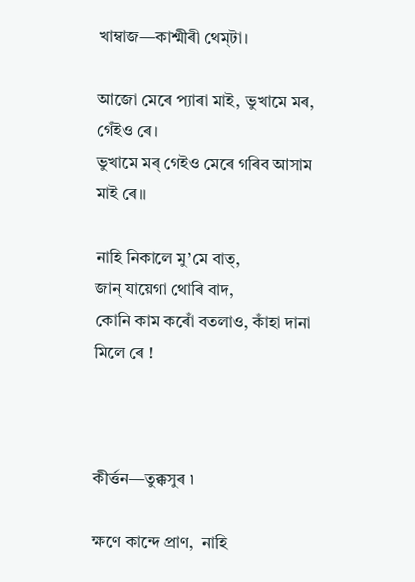খাম্বাজ—কাশ্মীৰী থেম্‌টা।

আজো মেৰে প্যাৰা মাই, ভুখামে মৰ, গেঁইও ৰে।
ভুখামে মৰ্ গেইও মেৰে গৰিব আসাম মাই ৰে॥

নাহি নিকালে মু’মে বাত্‌,
জান্ যায়েগা থোৰি বাদ,
কোনি কাম কৰোঁ বতলাও, কাঁহা দানা মিলে ৰে !



কীৰ্ত্তন—তুক্কসুৰ ৷

ক্ষণে কান্দে প্রাণ,  নাহি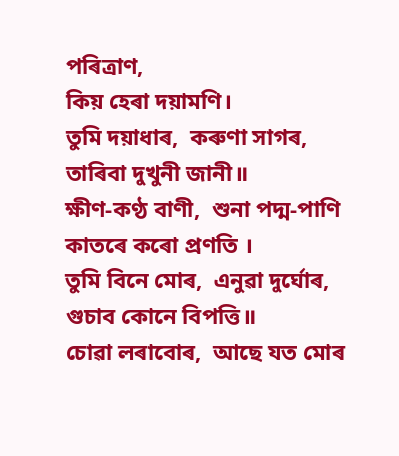পৰিত্ৰাণ,
কিয় হেৰা দয়ামণি।
তুমি দয়াধাৰ,  কৰুণা সাগৰ,
তাৰিবা দুখুনী জানী॥
ক্ষীণ-কণ্ঠ বাণী,  শুনা পদ্ম-পাণি
কাতৰে কৰো প্ৰণতি ।
তুমি বিনে মোৰ,  এনুৱা দুৰ্ঘোৰ,
গুচাব কোনে বিপত্তি॥
চোৱা লৰাবোৰ,  আছে যত মোৰ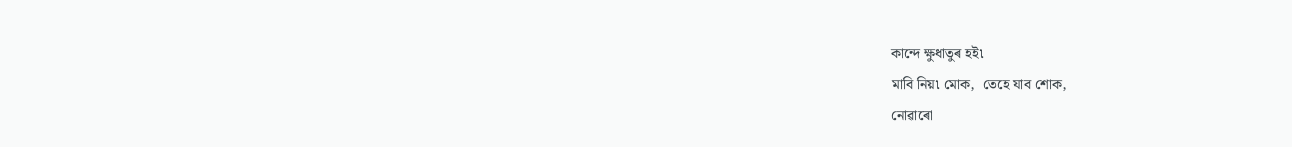কান্দে ক্ষুধাতুৰ হই৷
মাবি নিয়৷ মোক,  তেহে যাব শোক,
নোৱাৰো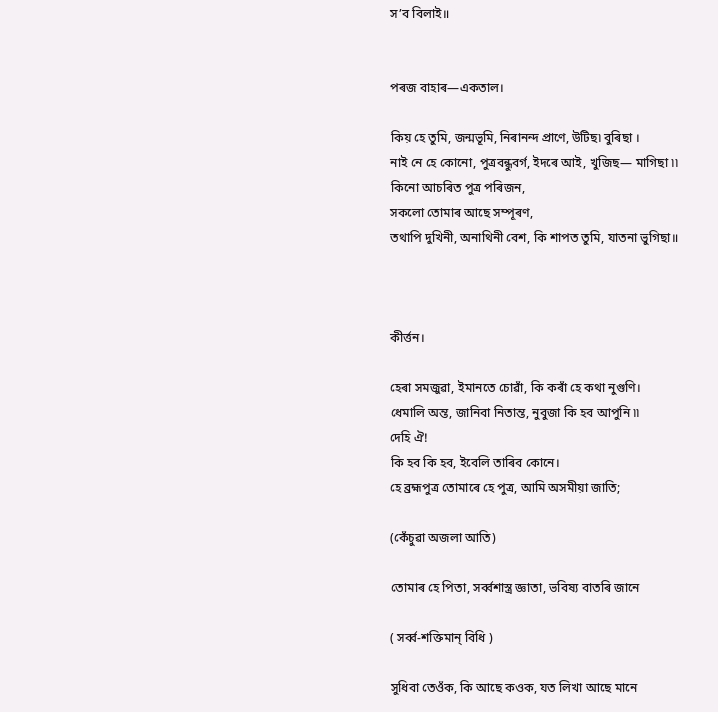স’ব বিলাই॥


পৰজ বাহাৰ—একতাল।

কিয় হে তুমি, জন্মভূমি, নিৰানন্দ প্ৰাণে, উটিছ৷ বুৰিছা ।
নাই নে হে কোনো, পুত্ৰবন্ধুবৰ্গ, ইদৰে আই, খুজিছ— মাগিছা ৷৷
কিনো আচৰিত পুত্ৰ পৰিজন,
সকলো তোমাৰ আছে সম্পূৰণ,
তথাপি দুখিনী, অনাথিনী বেশ, কি শাপত তুমি, যাতনা ভুগিছা॥



কীৰ্ত্তন।

হেৰা সমজুৱা, ইমানতে চোৱাঁ, কি কৰাঁ হে কথা নুগুণি।
ধেমালি অন্ত, জানিবা নিতান্ত, নুবুজা কি হব আপুনি ৷৷
দেহি ঐ!
কি হব কি হব, ইবেলি তাৰিব কোনে।
হে ব্ৰহ্মপুত্ৰ তোমাৰে হে পুত্ৰ, আমি অসমীয়া জাতি;

(কেঁচুৱা অজলা আতি)

তোমাৰ হে পিতা, সৰ্ব্বশাস্ত্র জ্ঞাতা, ভবিষ্য বাতৰি জানে

( সৰ্ব্ব-শক্তিমান্ বিধি )

সুধিবা তেওঁক, কি আছে কওক, যত লিখা আছে মানে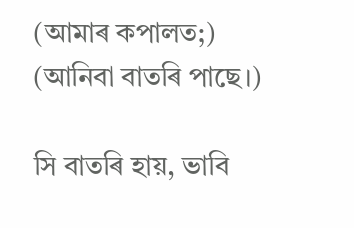(আমাৰ কপালত;)
(আনিবা বাতৰি পাছে।)

সি বাতৰি হায়, ভাবি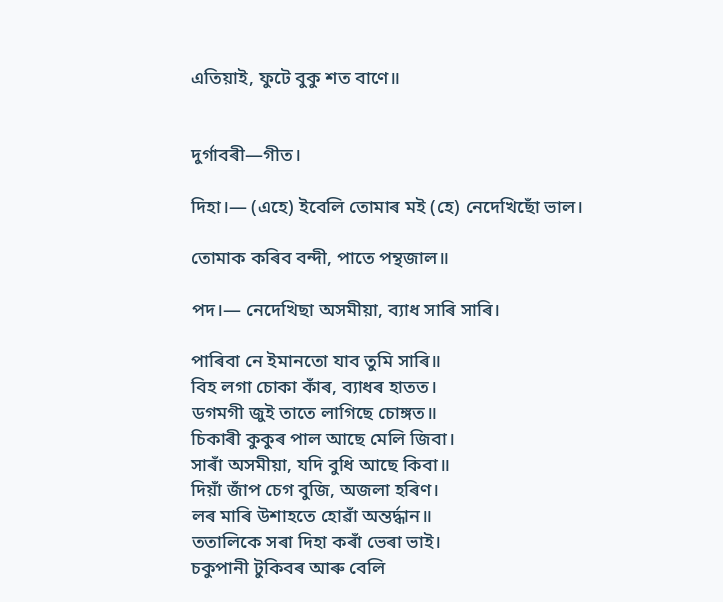এতিয়াই, ফুটে বুকু শত বাণে॥


দুৰ্গাবৰী—গীত।

দিহা।— (এহে) ইবেলি তোমাৰ মই (হে) নেদেখিছোঁ ভাল।

তোমাক কৰিব বন্দী, পাতে পন্থজাল॥

পদ।— নেদেখিছা অসমীয়া, ব্যাধ সাৰি সাৰি।

পাৰিবা নে ইমানতো যাব তুমি সাৰি॥
বিহ লগা চোকা কাঁৰ, ব্যাধৰ হাতত।
ডগমগী জুই তাতে লাগিছে চোঙ্গত॥
চিকাৰী কুকুৰ পাল আছে মেলি জিবা।
সাৰাঁ অসমীয়া, যদি বুধি আছে কিবা॥
দিয়াঁ জাঁপ চেগ বুজি, অজলা হৰিণ।
লৰ মাৰি উশাহতে হোৱাঁ অন্তৰ্দ্ধান॥
ততালিকে সৰা দিহা কৰাঁ ভেৰা ভাই।
চকুপানী টুকিবৰ আৰু বেলি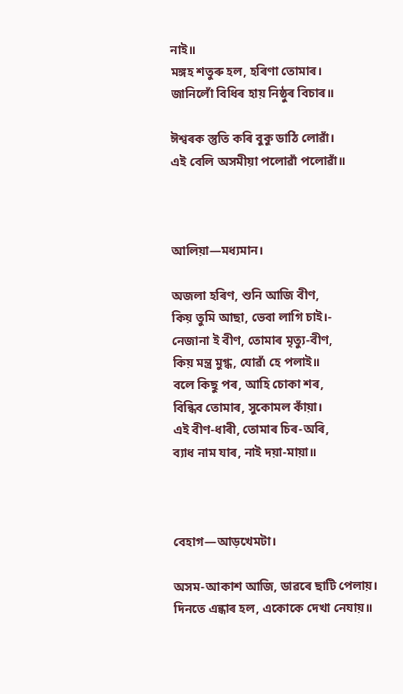নাই॥
মঙ্গহ শতুৰু হল, হৰিণা তোমাৰ।
জানিলোঁ বিধিৰ হায় নিষ্ঠুৰ বিচাৰ॥

ঈশ্বৰক স্তুতি কৰি বুকু ডাঠি লোৱাঁ।
এই বেলি অসমীয়া পলোৱাঁ পলোৱাঁ॥



আলিয়া—মধ্যমান।

অজলা হৰিণ, শুনি আজি বীণ,
কিয় তুমি আছা, ভেবা লাগি চাই।-
নেজানা ই বীণ, তোমাৰ মৃত্যু-বীণ,
কিয় মন্ত্ৰ মুগ্ধ, যোৱঁ৷ হে পলাই॥
বলে কিছু পৰ, আহি চোকা শৰ,
বিন্ধিব তোমাৰ, সুকোমল কাঁয়া।
এই বীণ-ধাৰী, তোমাৰ চিৰ-অৰি,
ব্যাধ নাম যাৰ, নাই দয়া-মায়া॥



বেহাগ—আড়খেমটা।

অসম-আকাশ আজি, ডাৱৰে ছাটি পেলায়।
দিনতে এন্ধাৰ হল, একোকে দেখা নেযায়॥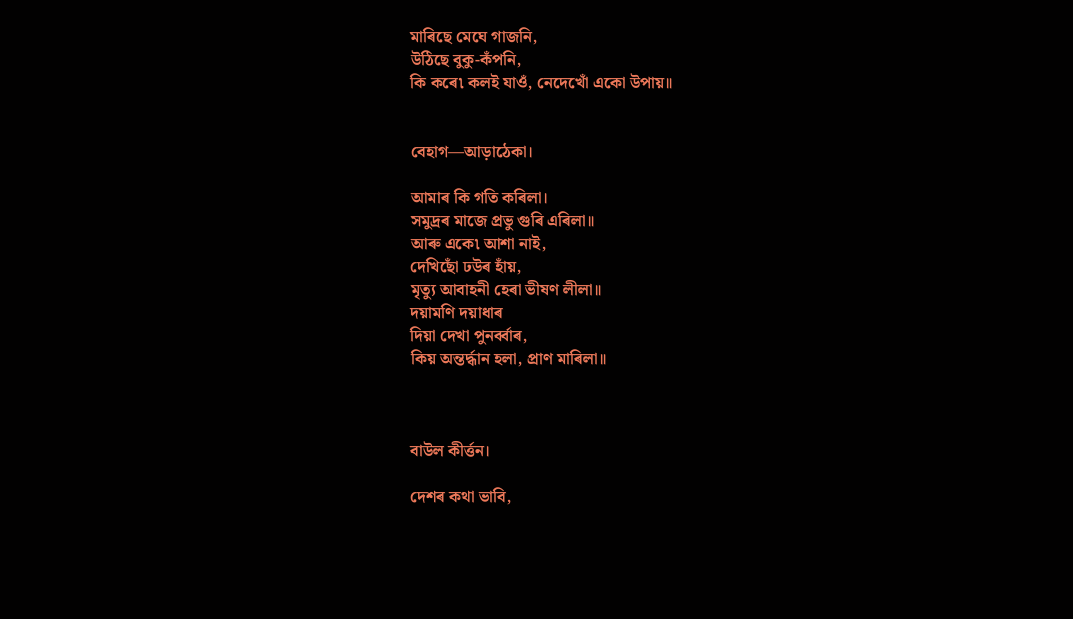মাৰিছে মেঘে গাজনি,
উঠিছে বুকু-কঁপনি,
কি কৰে৷ কলই যাওঁ, নেদেখোঁ একো উপায়॥


বেহাগ—আড়াঠেকা।

আমাৰ কি গতি কৰিলা।
সমুদ্ৰৰ মাজে প্ৰভু গুৰি এৰিলা॥
আৰু একে৷ আশা নাই,
দেখিছোঁ ঢউৰ হাঁয়,
মৃত্যু আবাহনী হেৰা ভীষণ লীলা॥
দয়ামণি দয়াধাৰ
দিয়া দেখা পুনৰ্ব্বাৰ,
কিয় অন্তৰ্দ্ধান হলা, প্ৰাণ মাৰিলা॥



বাউল কীৰ্ত্তন।

দেশৰ কথা ভাবি,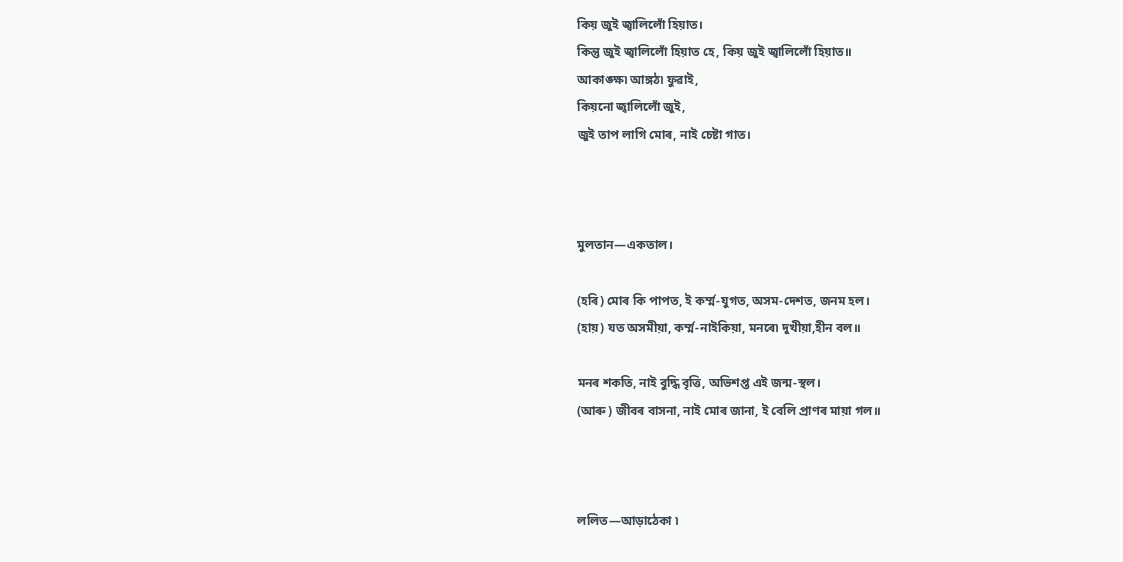কিয় জুই জ্বালিলোঁ হিয়াত।
কিন্তু জুই জ্বালিলোঁ হিয়াত হে, কিয় জুই জ্বালিলোঁ হিয়াত॥
আকাঙ্ক্ষ৷ আঙ্গঠ৷ ফুৱাই,
কিয়নো জ্বালিলোঁ জুই,
জুই তাপ লাগি মোৰ, নাই চেষ্টা গাত।



মুলতান—একতাল।

(হৰি) মোৰ কি পাপত, ই কৰ্ম্ম-যুগত, অসম-দেশত, জনম হল।
(হায়) যত অসমীয়া, কৰ্ম্ম-নাইকিয়া, মনৰে৷ দুখীয়া,হীন বল॥

মনৰ শকতি, নাই বুদ্ধি বৃত্তি, অভিশপ্ত এই জন্ম-স্থল।
(আৰু ) জীবৰ বাসনা, নাই মোৰ জানা, ই বেলি প্ৰাণৰ মায়া গল॥



ললিত—আড়াঠেকা ৷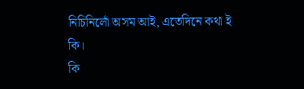নিচিনিলোঁ অসম আই, এতেদিনে কথা ই কি।
কি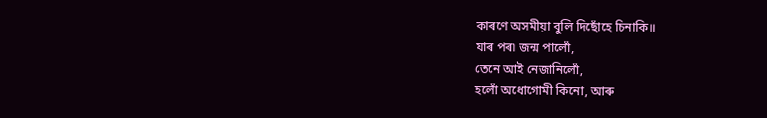কাৰণে অসমীয়া বুলি দিছোঁহে চিনাকি॥
যাৰ পৰ৷ জন্ম পালোঁ,
তেনে আই নেজানিলোঁ,
হলোঁ অধোগোমী কিনো, আৰু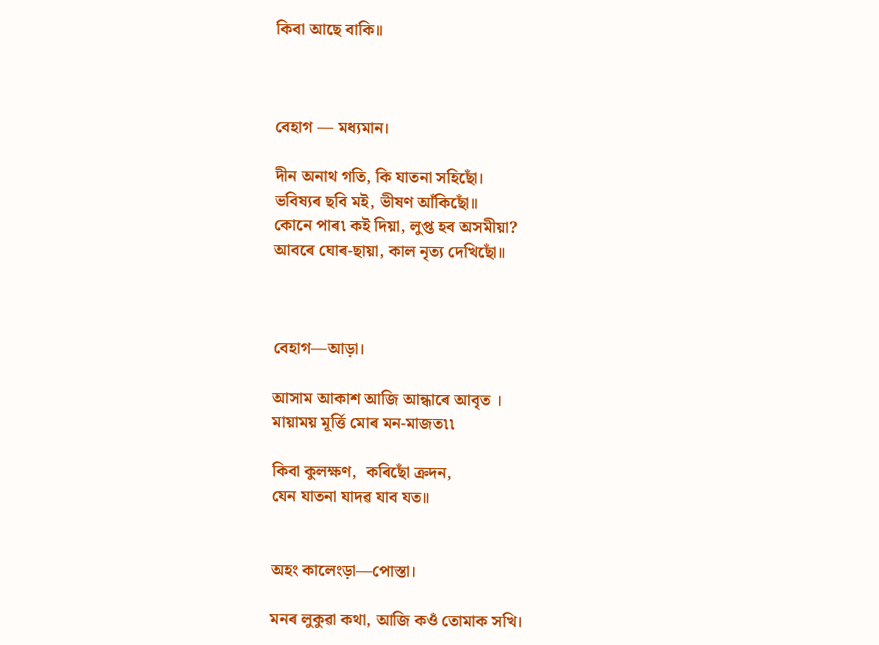কিবা আছে বাকি॥



বেহাগ — মধ্যমান।

দীন অনাথ গতি, কি যাতনা সহিছোঁ।
ভবিষ্যৰ ছবি মই, ভীষণ আঁকিছোঁ॥
কোনে পাৰ৷ কই দিয়া, লুপ্ত হব অসমীয়া?
আবৰে ঘোৰ-ছায়া, কাল নৃত্য দেখিছোঁ॥



বেহাগ—আড়া।

আসাম আকাশ আজি আন্ধাৰে আবৃত ।
মায়াময় মূৰ্ত্তি মোৰ মন-মাজত৷৷

কিবা কুলক্ষণ,  কৰিছোঁ ক্ৰদন,
যেন যাতনা যাদৱ যাব যত॥


অহং কালেংড়া—পোস্তা।

মনৰ লুকুৱা কথা, আজি কওঁ তোমাক সখি।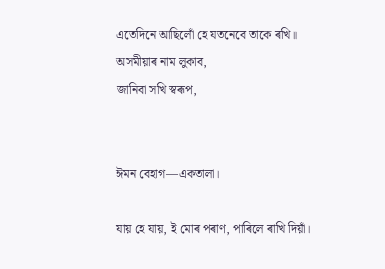এতেদিনে আছিলোঁ হে যতনেবে তাকে ৰখি॥
অসমীয়াৰ নাম লুকাব,
জানিবা সখি স্বৰূপ,


ঈমন বেহাগ—একতালা।

যায় হে যায়, ই মোৰ পৰাণ, পাৰিলে ৰাখি দিয়াঁ।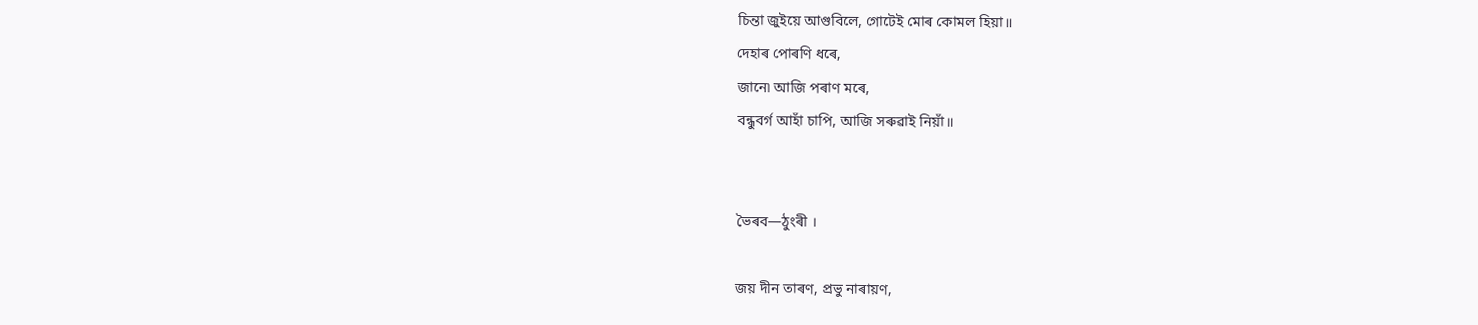চিন্তা জুইয়ে আগুবিলে, গোটেই মোৰ কোমল হিয়া॥
দেহাৰ পোৰণি ধৰে,
জানে৷ আজি পৰাণ মৰে,
বন্ধুবৰ্গ আহাঁ চাপি, আজি সৰুৱাই নিয়াঁ॥


ভৈৰব—ঠুংৰী ।

জয় দীন তাৰণ, প্রভু নাৰায়ণ,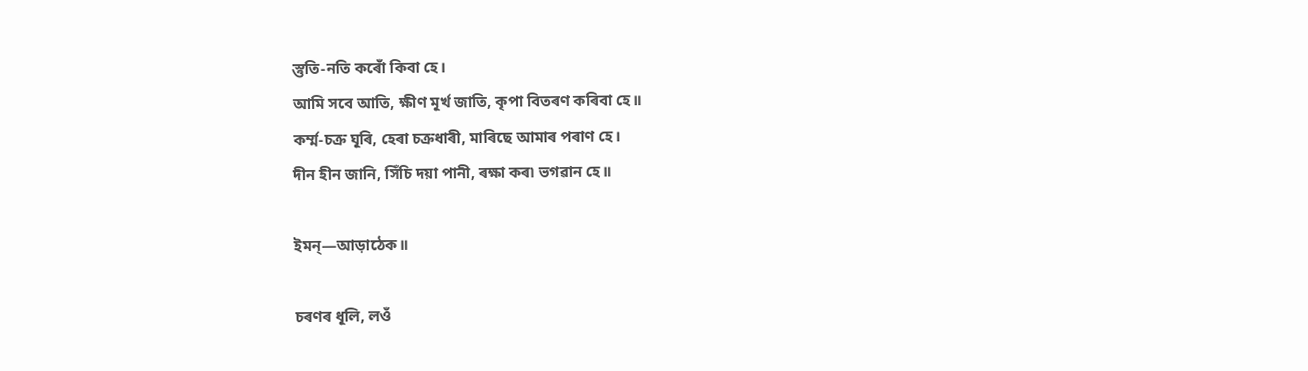স্তুতি-নতি কৰোঁ কিবা হে।
আমি সবে আতি, ক্ষীণ মূৰ্খ জাতি, কৃপা বিতৰণ কৰিবা হে॥
কৰ্ম্ম-চক্ৰ ঘূৰি, হেৰা চক্ৰধাৰী, মাৰিছে আমাৰ পৰাণ হে।
দীন হীন জানি, সিঁচি দয়া পানী, ৰক্ষা কৰ৷ ভগৱান হে॥

ইমন্‌—আড়াঠেক॥

চৰণৰ ধূলি, লওঁ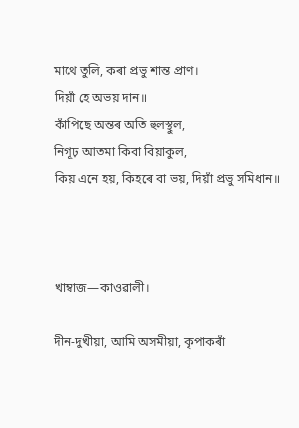মাথে তুলি, কৰা প্ৰভু শান্ত প্ৰাণ।
দিয়াঁ হে অভয় দান॥
কাঁপিছে অন্তৰ অতি হুলস্থুল,
নিগূঢ় আতমা কিবা বিয়াকুল,
কিয় এনে হয়, কিহৰে বা ভয়, দিয়াঁ প্ৰভু সমিধান॥



খাম্বাজ—কাওৱালী।

দীন-দুখীয়া, আমি অসমীয়া, কৃপাকৰাঁ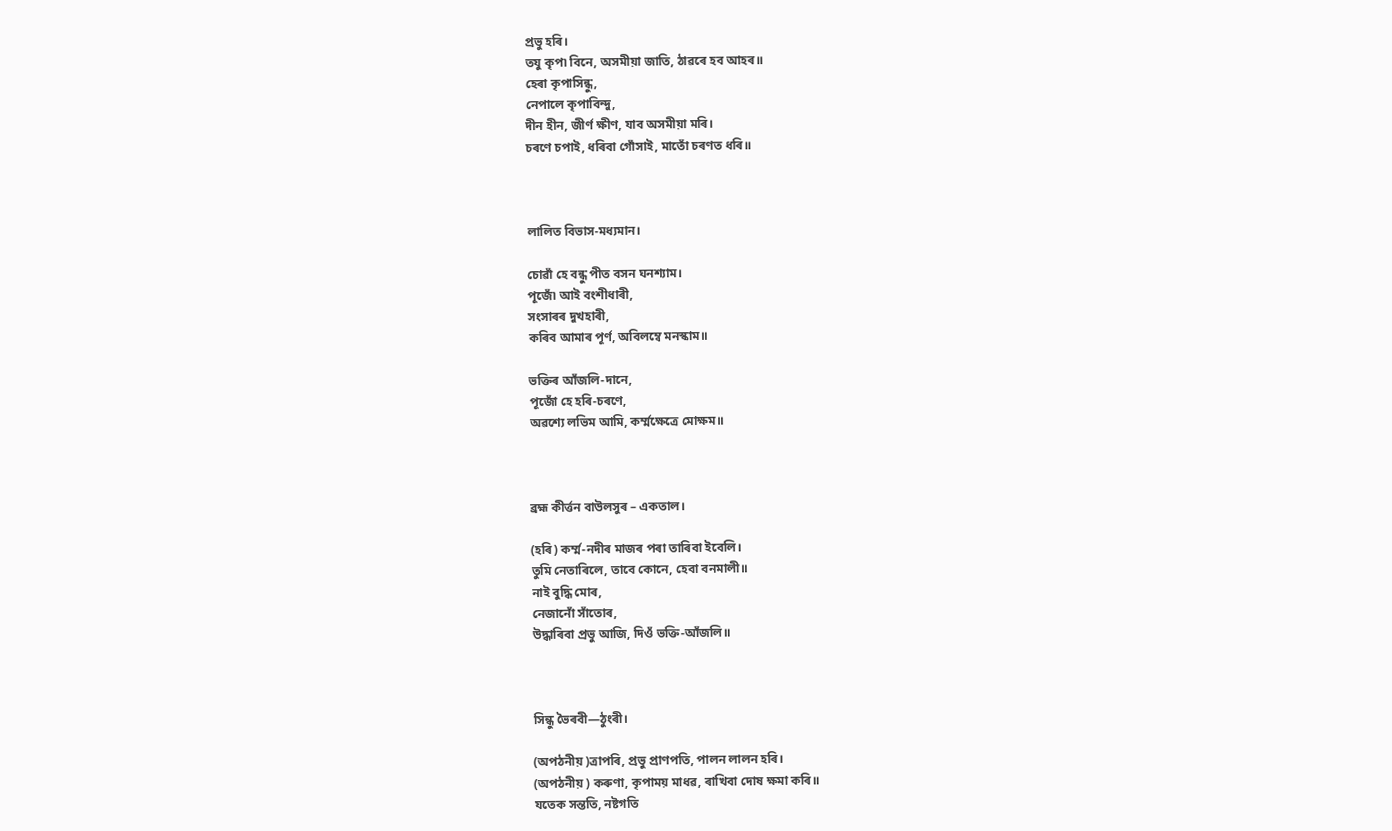প্ৰভু হৰি।
তযু কৃপ৷ বিনে, অসমীয়া জাতি, ঠাৱৰে হব আহৰ॥
হেৰা কৃপাসিন্ধু,
নেপালে কৃপাবিন্দু,
দীন হীন, জীৰ্ণ ক্ষীণ, যাব অসমীয়া মৰি।
চৰণে চপাই, ধৰিবা গোঁসাই, মাতোঁ চৰণত ধৰি॥



লালিত বিভাস-মধ্যমান।

চোৱাঁ হে বন্ধু পীত বসন ঘনশ্যাম।
পূজেঁ৷ আই বংশীধাৰী,
সংসাৰৰ দুখহাৰী,
কৰিব আমাৰ পূৰ্ণ, অবিলম্বে মনস্কাম॥

ভক্তিৰ আঁজলি-দানে,
পূজোঁ হে হৰি-চৰণে,
অৱশ্যে লভিম আমি, কৰ্ম্মক্ষেত্ৰে মোক্ষম॥



ব্ৰহ্ম কীৰ্ত্তন বাউলসুৰ – একতাল।

(হৰি) কৰ্ম্ম-নদীৰ মাজৰ পৰা তাৰিবা ইবেলি।
তুমি নেতাৰিলে, তাবে কোনে, হেবা বনমালী॥
নাই বুদ্ধি মোৰ,
নেজানোঁ সাঁতোৰ,
উদ্ধাৰিবা প্ৰভু আজি, দিওঁ ভক্তি-আঁজলি॥



সিন্ধু ভৈৰবী—ঠুংৰী।

(অপঠনীয় )ত্ৰাপৰি, প্ৰভু প্ৰাণপতি, পালন লালন হৰি।
(অপঠনীয় ) কৰুণা, কৃপাময় মাধৱ, ৰাখিবা দোষ ক্ষমা কৰি॥
যতেক সন্ততি, নষ্টগতি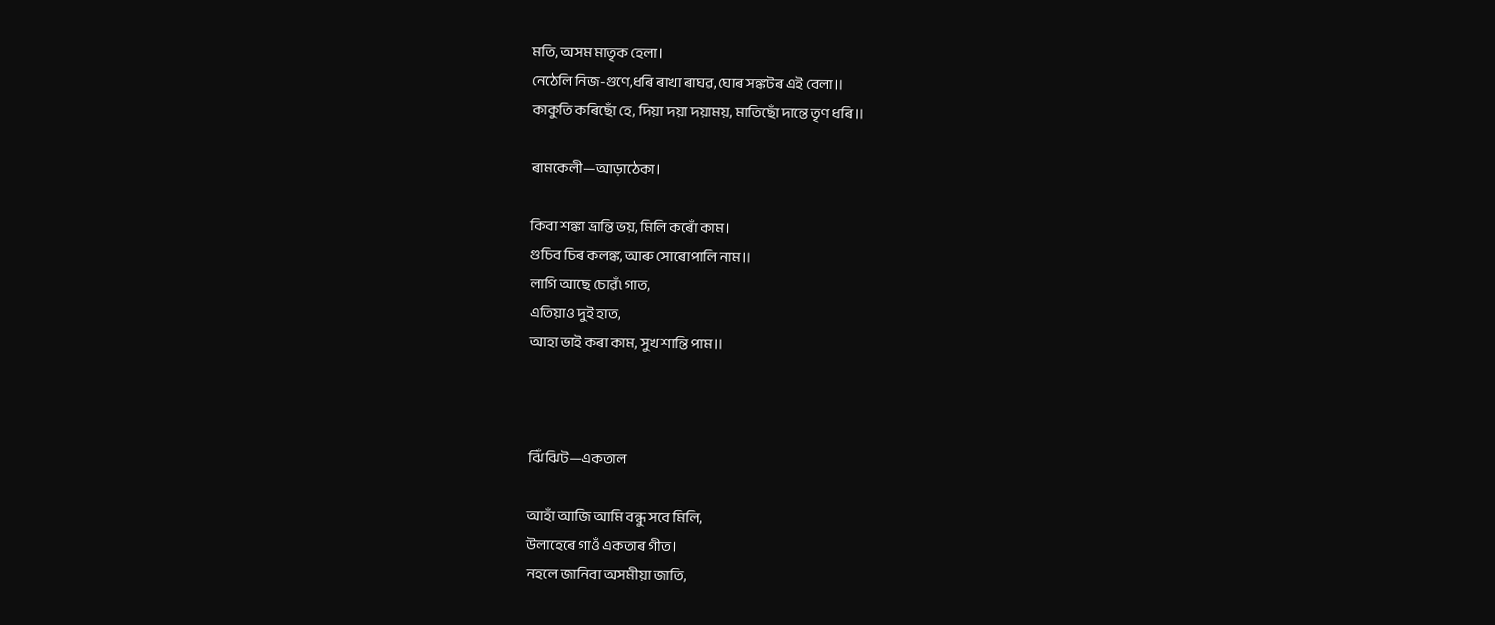মতি, অসম মাতৃক হেলা।
নেঠেলি নিজ-গুণে,ধৰি ৰাখা ৰাঘৱ,ঘোৰ সঙ্কটৰ এই বেলা॥
কাকুতি কৰিছোঁ হে, দিয়া দয়া দয়াময়, মাতিছোঁ দান্তে তৃণ ধৰি॥

ৰামকেলী—আড়াঠেকা।

কিবা শঙ্কা ভ্ৰান্তি ভয়, মিলি কৰোঁ কাম।
গুচিব চিৰ কলঙ্ক, আৰু সোৰোপালি নাম॥
লাগি আছে চোৱঁ৷ গাত,
এতিয়াও দুই হাত,
আহা ভাই কৰা কাম, সুখ শান্তি পাম॥



ঝিঁঝিট—একতাল

আহাঁ আজি আমি বন্ধু সবে মিলি,
উলাহেৰে গাওঁ একতাৰ গীত।
নহলে জানিবা অসমীয়া জাতি,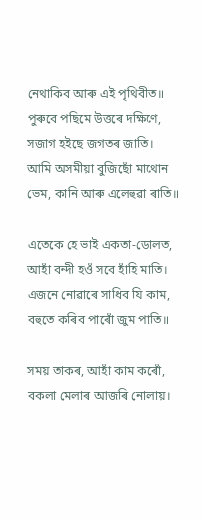নেথাকিব আৰু এই পৃথিবীত॥
পুৰুবে পছিমে উত্তৰে দক্ষিণে,
সজাগ হইছে জগতৰ জাতি।
আমি অসমীয়া বুজিছোঁ মাথোন
ভেম, কানি আৰু এলেহুৱা ৰাতি॥

এতেকে হে ভাই একতা-ডোলত,
আহাঁ বন্দী হওঁ সবে হাঁহি মাতি।
এজনে নোৱাৰে সাধিব যি কাম,
বহুতে কৰিব পাৰোঁ জুম পাতি॥

সময় তাকৰ, আহাঁ কাম কৰোঁ,
বকলা মেলাৰ আজৰি নোলায়।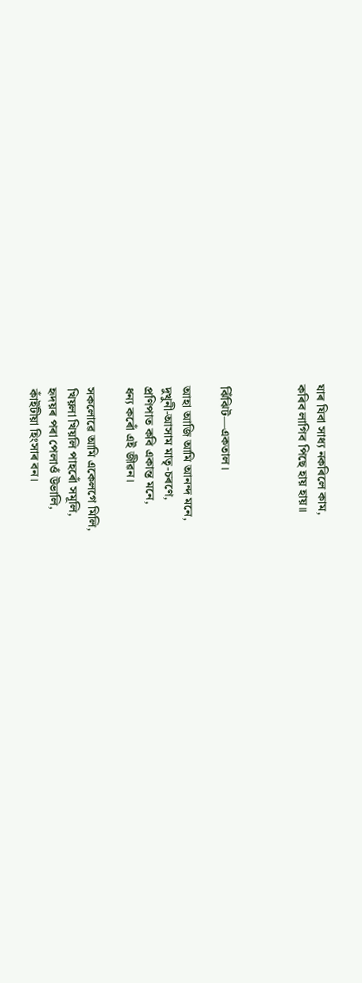যাৰ যিবা সাধ্য নকৰিলে কাম,
কৰিব লাগিব পিছে হায় হায়॥



ঝিঁঝিট—একতাল।

আহা আজি আমি আনন্দ মনে,
দুখুনী-আসাম মাতৃ-চৰণে,
প্ৰণিপাত কবি একান্ত মনে,
ধন্য কৰোঁ এই জীৱন।

সকলোৱে আমি একেলগে মিলি,
খিয়লা খিয়লি পাহৰোঁ সমূলি,
হৃদয়ৰ পৰা পেলাওঁ উভালি,
কাঁইটীয়া হিংসাৰ বন।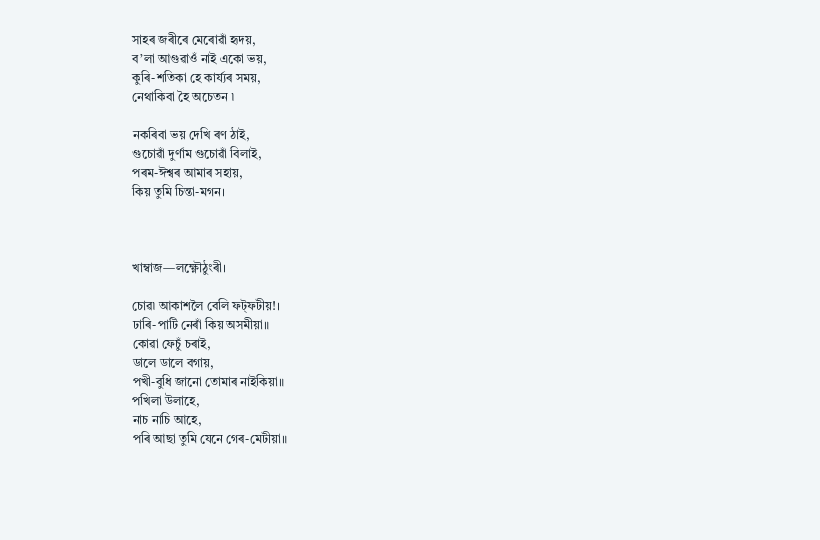সাহৰ জৰীৰে মেৰোৱাঁ হৃদয়,
ব’লা আগুৱাওঁ নাই একো ভয়,
কুৰি-শতিকা হে কাৰ্য্যৰ সময়,
নেথাকিবা হৈ অচেতন ৷

নকৰিবা ভয় দেখি ৰণ ঠাই,
গুচোৱাঁ দুৰ্ণাম গুচোৱাঁ বিলাই,
পৰম-ঈশ্বৰ আমাৰ সহায়,
কিয় তুমি চিন্তা-মগন।



খাম্বাজ—লক্ষ্ণৌঠুংৰী।

চোৱ৷ আকাশলৈ বেলি ফট্‌ফটীয়!।
ঢাৰি-পাটি নেৰাঁ কিয় অসমীয়া॥
কোৱা ফেচুঁ চৰাই,
ডালে ডালে বগায়,
পখী-বুধি জানো তোমাৰ নাইকিয়া॥
পখিলা উলাহে,
নাচ নাচি আহে,
পৰি আছা তুমি যেনে গেৰ-মেটীয়া॥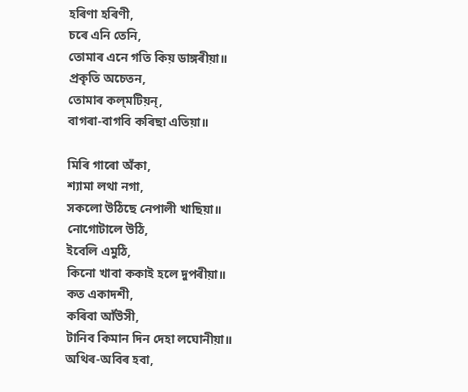হৰিণা হৰিণী,
চৰে এনি তেনি,
তোমাৰ এনে গতি কিয় ডাঙ্গৰীয়া॥
প্রকৃতি অচেতন,
তোমাৰ কল্‌মটিয়ন্,
বাগৰা-বাগবি কৰিছা এতিয়া॥

মিৰি গাৰো অঁকা,
শ্যামা লথা নগা,
সকলো উঠিছে নেপালী খাছিয়া॥
নোগোটালে উঠি,
ইবেলি এমুঠি,
কিনো খাবা ককাই হলে দুপৰীয়া॥
কত একাদশী,
কৰিবা আঁউসী,
টানিব কিমান দিন দেহা লঘোনীয়া॥
অথিৰ-অবিৰ হবা,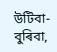উটিবা-বুৰিবা,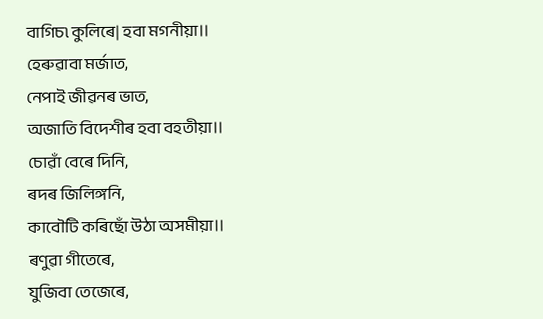বাগিচ৷ কুলিৰে| হবা মগনীয়া॥
হেৰুৱাবা মৰ্জাত,
নেপাই জীৱনৰ ভাত,
অজাতি বিদেশীৰ হবা বহতীয়া॥
চোৱাঁ বেৰে দিনি,
ৰদৰ জিলিঙ্গনি,
কাবৌটি কৰিছোঁ উঠা অসমীয়া॥
ৰণুৱা গীতেৰে,
যুজিবা তেজেৰে,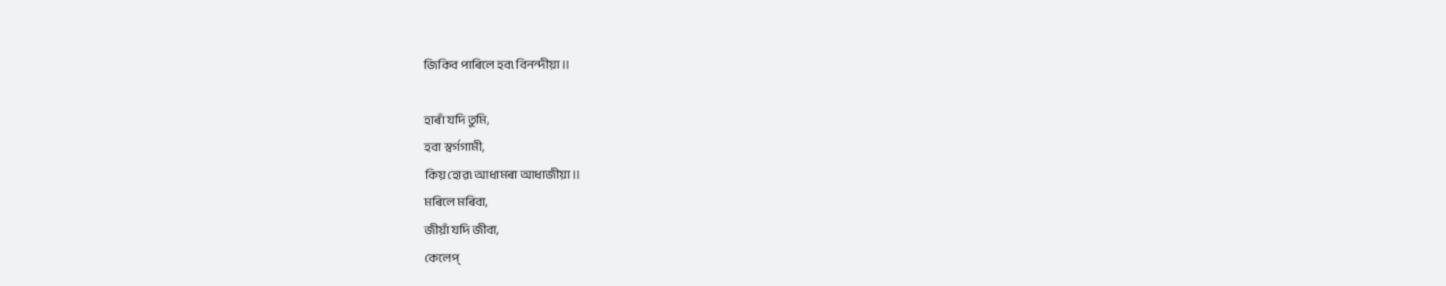জিকিব পাৰিলে হব৷ বিনন্দীয়া॥

হাৰাঁ যদি তুমি,
হবা স্বৰ্গগামী,
কিয় হোৱ৷ আধামৰা আধাজীয়া॥
মৰিলে মৰিবা,
জীয়াঁ যদি জীবা,
কেলেপ্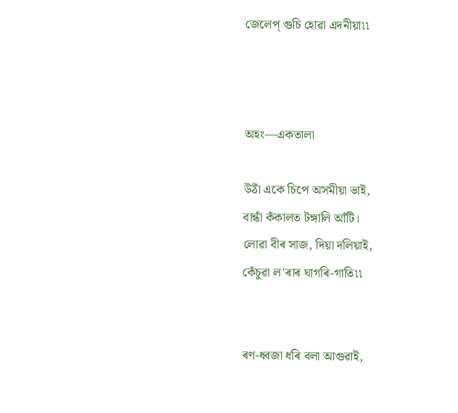জেলেপ্ গুচি হোৱা এদনীয়া৷৷



অহং—একতালা

উঠাঁ একে চিপে অসমীয়া ভাই,
বান্ধাঁ কঁকালত টঙ্গালি আঁটি।
লোৱা বীৰ সাজ, দিয়া দলিয়াই,
কেঁচুৱা ল'ৰাৰ ঘাগৰি-গাতি৷৷


ৰণ-ধ্বজা ধৰি বলা আগুৱাই,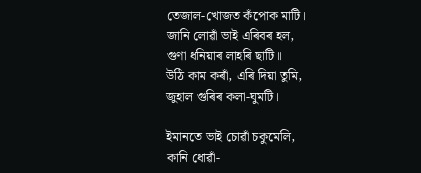তেজাল-খোজত কঁপোক মাটি।
জানি লোৱাঁ ভাই এৰিবৰ হল,
গুণা ধনিয়াৰ লাহৰি ছাটি॥
উঠি কাম কৰাঁ, এৰি দিয়া তুমি,
জুহাল গুৰিৰ কলা-ঘুমটি।

ইমানতে ভাই চোৱাঁ চকুমেলি,
কানি ধোৱাঁ-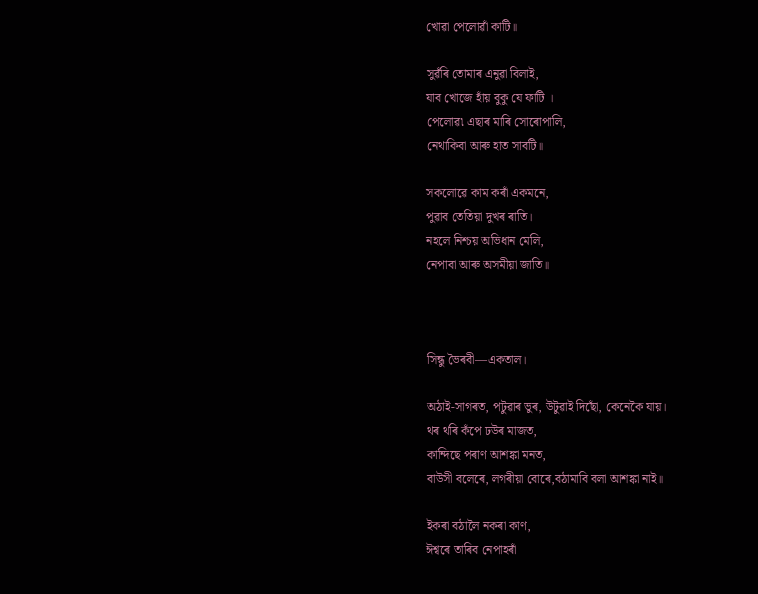খোৱা পেলোৱাঁ কাটি॥

সুৱঁৰি তোমাৰ এনুৱা বিলাই,
যাব খোজে হাঁয় বুকু যে ফাটি ।
পেলোৱ৷ এছাৰ মাৰি সোৰোপালি,
নেথাকিবা আৰু হাত সাবটি॥

সকলোৱে কাম কৰাঁ একমনে,
পুৱাব তেতিয়া দুখৰ ৰাতি।
নহলে নিশ্চয় অভিধান মেলি,
নেপাবা আৰু অসমীয়া জাতি॥



সিন্ধু ভৈৰবী—একতাল।

অঠাই-সাগৰত, পটুৱাৰ ভুৰ, উটুৱাই দিছোঁ, কেনেকৈ যায়।
থৰ থৰি কঁপে ঢউৰ মাজত,
কান্দিছে পৰাণ আশঙ্কা মনত,
বাউসী বলেৰে, লগৰীয়া বোৰে,বঠামাবি বলা আশঙ্কা নাই॥

ইকৰা বঠালৈ নকৰা কাণ,
ঈশ্বৰে তাৰিব নেপাহৰাঁ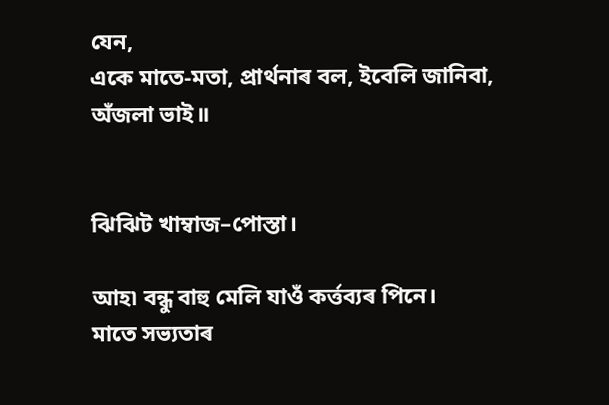যেন,
একে মাতে-মতা, প্ৰাৰ্থনাৰ বল, ইবেলি জানিবা, অঁজলা ভাই॥


ঝিঝিট খাম্বাজ–পোস্তা।

আহ৷ বন্ধু বাহু মেলি যাওঁ কৰ্ত্তব্যৰ পিনে।
মাতে সভ্যতাৰ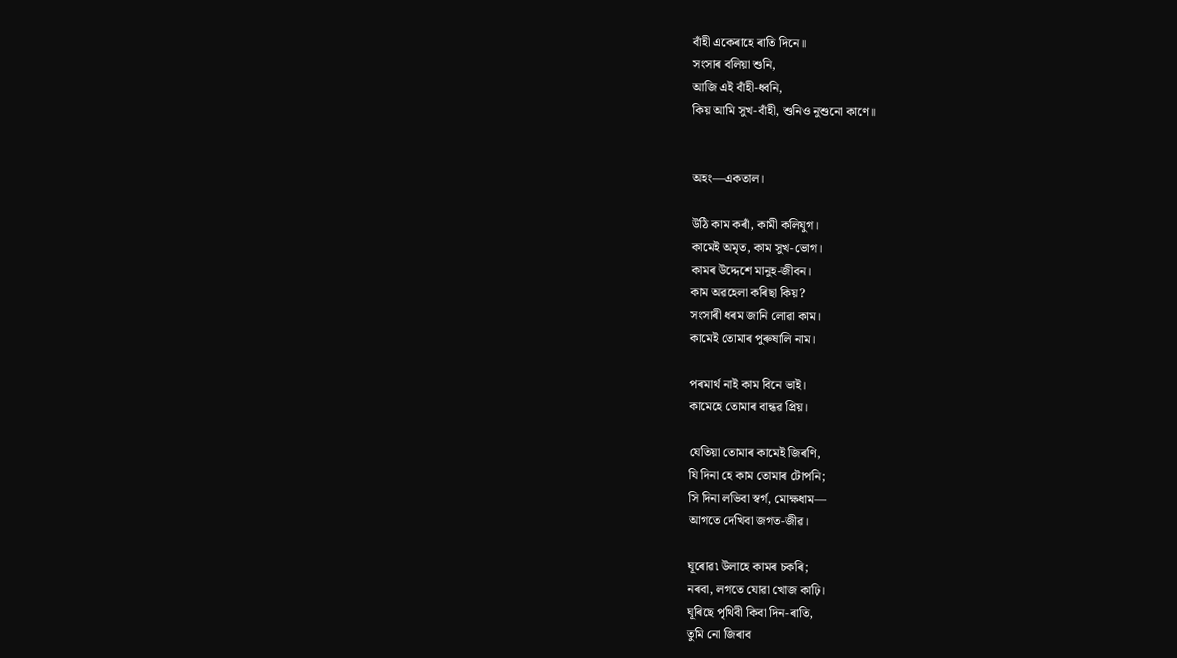বাঁহী একেৰাহে ৰাতি দিনে॥
সংসাৰ বলিয়া শুনি,
আজি এই বাঁহী-ধ্বনি,
কিয় আমি সুখ-বাঁহী, শুনিও নুশুনো কাণে॥


অহং—একতাল।

উঠি কাম কৰাঁ, কামী কলিযুগ।
কামেই অমৃত, কাম সুখ-ভোগ।
কামৰ উদ্দেশে মানুহ-জীবন।
কাম অৱহেলা কৰিছা কিয়?
সংসাৰী ধৰম জানি লোৱা কাম।
কামেই তোমাৰ পুৰুষালি নাম।

পৰমাৰ্থ নাই কাম বিনে ভাই।
কামেহে তোমাৰ বান্ধৱ প্ৰিয়।

যেতিয়া তোমাৰ কামেই জিৰণি,
যি দিনা হে কাম তোমাৰ টোপনি;
সি দিনা লভিবা স্বৰ্গ, মোক্ষধাম—
আগতে দেখিবা জগত-জীৱ।

ঘূৰোৱ৷ উলাহে কামৰ চকৰি;
নৰবা, লগতে যোৱা খোজ কাঢ়ি।
ঘূৰিছে পৃথিবী কিবা দিন-ৰাতি,
তুমি নো জিৰাব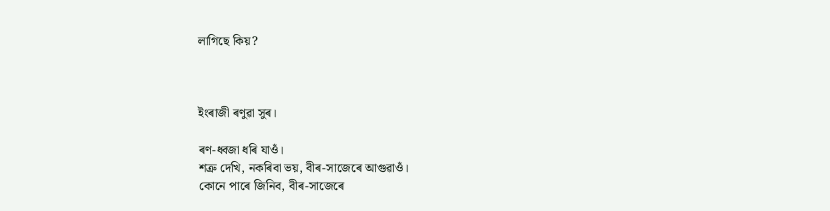লাগিছে কিয়?



ইংৰাজী ৰণুৱা সুৰ।

ৰণ-ধ্বজা ধৰি যাওঁ।
শত্ৰু দেখি, নকৰিবা ভয়, বীৰ-সাজেৰে আগুৱাওঁ।
কোনে পাৰে জিনিব, বীৰ-সাজেৰে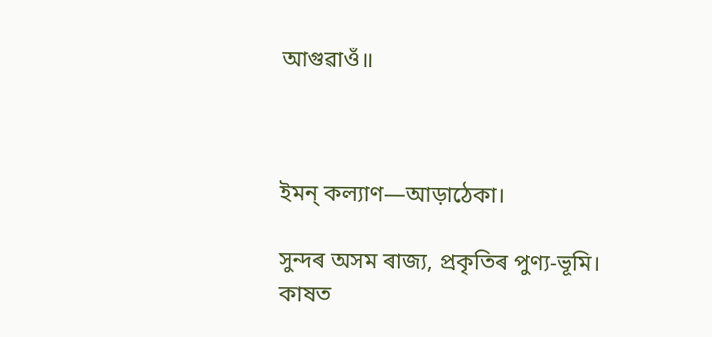আগুৱাওঁ॥



ইমন্ কল্যাণ—আড়াঠেকা।

সুন্দৰ অসম ৰাজ্য, প্ৰকৃতিৰ পুণ্য-ভূমি।
কাষত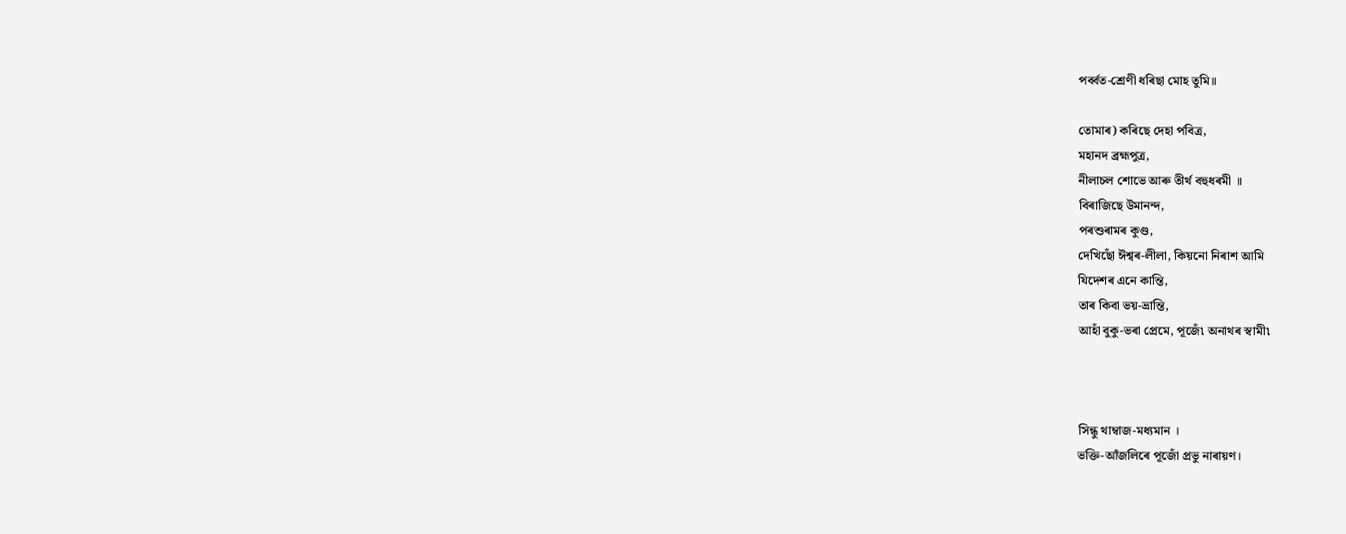পৰ্ব্বত-শ্ৰেণী ধৰিছা মোহ তুমি॥

তোমাৰ) কৰিছে দেহা পবিত্র,
মহানদ ব্রহ্মপুত্র,
নীলাচল শোভে আৰু তীৰ্থ বহুধৰমী ॥
বিৰাজিছে উমানন্দ,
পৰশুৰামৰ কুণ্ড,
দেখিছোঁ ঈশ্বৰ-লীলা, কিয়নো নিৰাশ আমি
যিদেশৰ এনে কান্তি,
তাৰ কিবা ভয়-ভ্রান্তি,
আহাঁ বুকু-ভৰা প্ৰেমে, পূজেঁ৷ অনাথৰ স্বামী৷



সিন্ধু থাম্বাজ-মধ্যমান ।
ভক্তি-আঁজলিৰে পূজোঁ প্ৰভু নাৰায়ণ।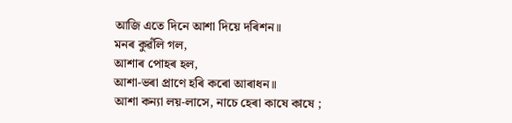আজি এতে দিনে আশা দিয়ে দৰিশন॥
মনৰ কুৱঁলি গল,
আশাৰ পোহৰ হল,
আশা-ভৰা প্ৰাণে হৰি কৰো আৰাধন॥
আশা কন্যা লয়-লাসে, নাচে হেৰা কাষে কাষে ;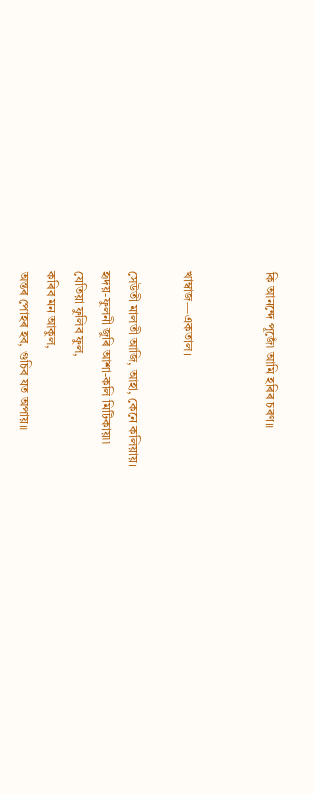কি আনন্দে পূজেঁ৷ আমি হৰিৰ চৰণ॥


খাম্বাজ—একতাল।

সেউতী মালতী আজি, আহা, কেনে কলিয়ায়।
হৃদয়-ফুলনী জুৰি আশা-কলি মিটিকায়৷৷
যেতিয়া ফুলিব ফুল,
কৰিব মন আকুল,
অন্তৰ পোহৰ হব, গুচিব যত অপায়॥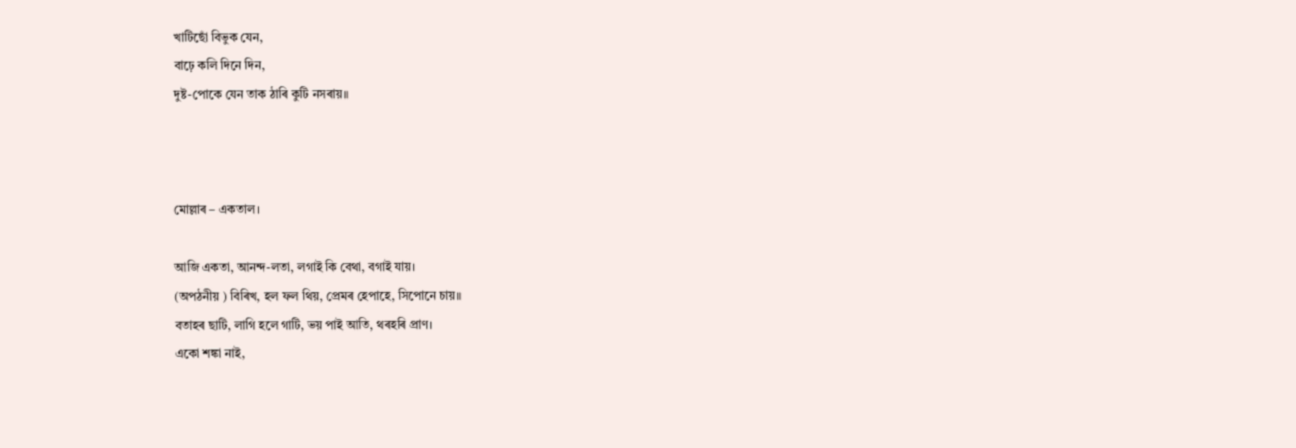খাটিছোঁ বিভুক যেন,
বাঢ়ে কলি দিনে দিন,
দুষ্ট-পোকে যেন তাক ঠাৰি কুটি নসৰায়॥



মোল্লাৰ – একতাল।

আজি একতা, আনন্দ-লতা, লগাই কি বেথা, বগাই যায়।
(অপঠনীয় ) বিৰিখ, হল ফল থিয়, প্ৰেমৰ হেপাহে, সিপোনে চায়॥
বতাহৰ ছাটি, লাগি হলে গাটি, ভয় পাই আতি, থৰহৰি প্রাণ।
একো শঙ্কা নাই,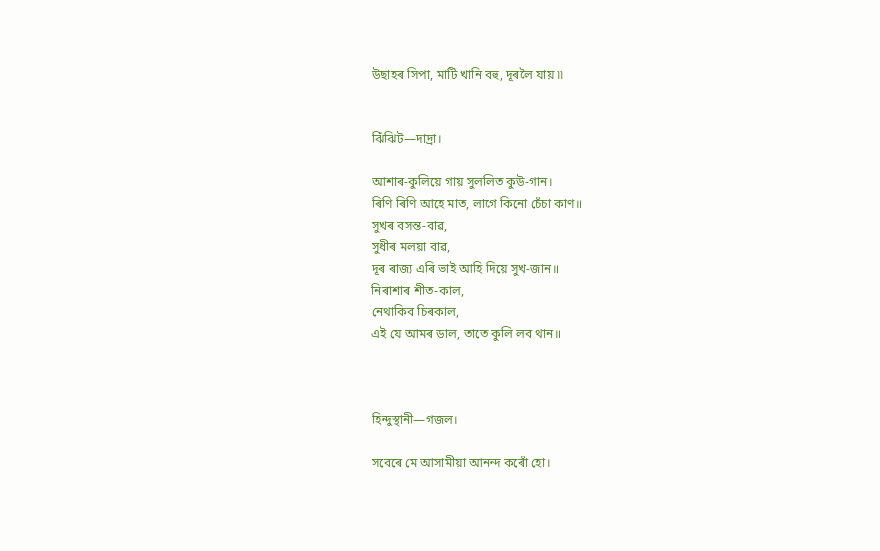উছাহৰ সিপা, মাটি খানি বহু, দূৰলৈ যায় ৷৷


ঝিঁঝিট—দাদ্ৰা।

আশাৰ-কুলিয়ে গায় সুললিত কুউ-গান।
ৰিণি ৰিণি আহে মাত, লাগে কিনো চেঁচা কাণ॥
সুখৰ বসন্ত-বাৱ,
সুধীৰ মলয়া বাৱ,
দূৰ ৰাজ্য এৰি ভাই আহি দিয়ে সুখ-জান॥
নিৰাশাৰ শীত-কাল,
নেথাকিব চিৰকাল,
এই যে আমৰ ডাল, তাতে কুলি লব থান॥



হিন্দুস্থানী—গজল।

সবেৰে মে আসামীয়া আনন্দ কৰোঁ হো।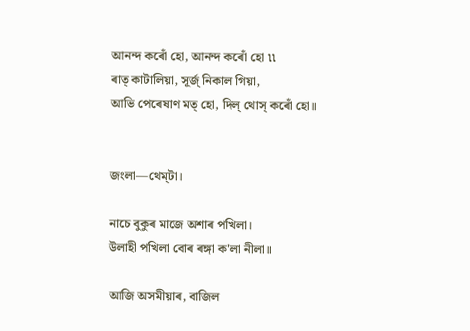আনন্দ কৰোঁ হো, আনন্দ কৰোঁ হো ৷৷
ৰাত্ কাটালিয়া, সূৰ্জ্ নিকাল গিয়া,
আভি পেৰেষাণ মত্ হো, দিল্‌ থোস্ কৰোঁ হো॥


জংলা—থেম্‌টা।

নাচে বুকুৰ মাজে অশাৰ পখিলা।
উলাহী পখিলা বোৰ ৰঙ্গা ক'লা নীলা॥

আজি অসমীয়াৰ, বাজিল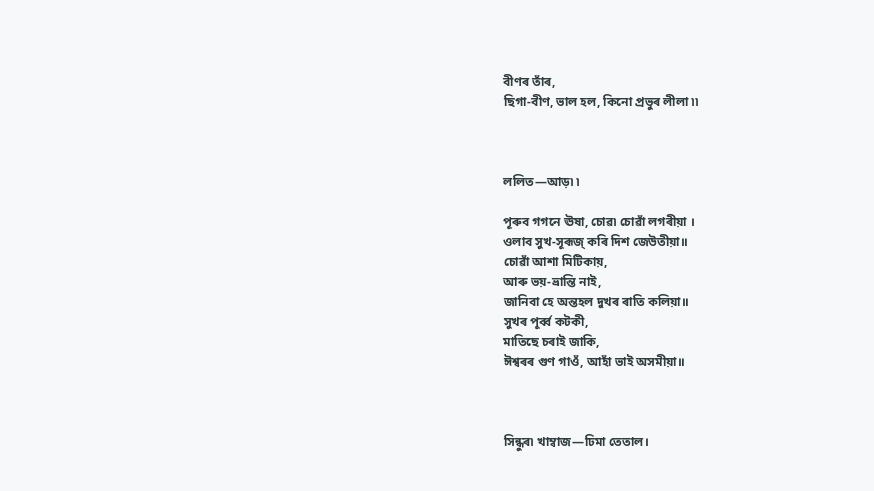বীণৰ তাঁৰ,
ছিগা-বীণ, ভাল হল, কিনো প্ৰভুৰ লীলা ৷৷



ললিত—আড়৷ ৷

পূৰুব গগনে ঊষা, চোৱ৷ চোৱাঁ লগৰীয়া ।
ওলাব সুখ-সূৰূজ্ কৰি দিশ জেউতীয়া॥
চোৱাঁ আশা মিটিকায়,
আৰু ভয়-ভ্ৰান্তি নাই,
জানিবা হে অন্তহল দুখৰ ৰাতি কলিয়া॥
সুখৰ পূৰ্ব্ব কটকী,
মাতিছে চৰাই জাকি,
ঈশ্বৰৰ গুণ গাওঁ, আহাঁ ভাই অসমীয়া॥



সিন্ধুৰ৷ খাম্বাজ—ঢিমা তেতাল।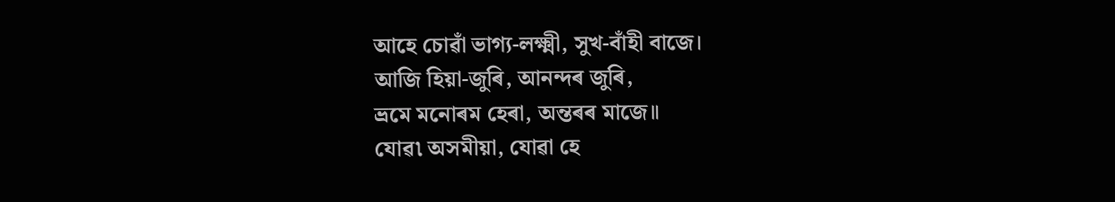আহে চোৱাঁ ভাগ্য-লক্ষ্মী, সুখ-বাঁহী বাজে।
আজি হিয়া-জুৰি, আনন্দৰ জুৰি,
ভ্ৰমে মনোৰম হেৰা, অন্তৰৰ মাজে॥
যোৱ৷ অসমীয়া, যোৱা হে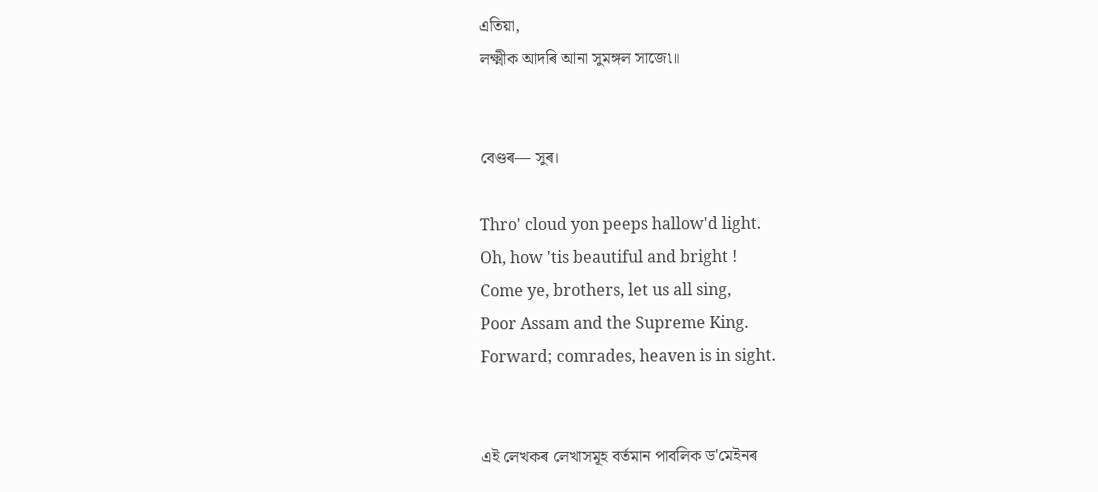এতিয়া,
লক্ষ্মীক আদৰি আনা সুমঙ্গল সাজে৷॥


বেণ্ডৰ— সুৰ।

Thro' cloud yon peeps hallow'd light.
Oh, how 'tis beautiful and bright !
Come ye, brothers, let us all sing,
Poor Assam and the Supreme King.
Forward; comrades, heaven is in sight.


এই লেখকৰ লেখাসমূহ বৰ্তমান পাবলিক ড'মেইনৰ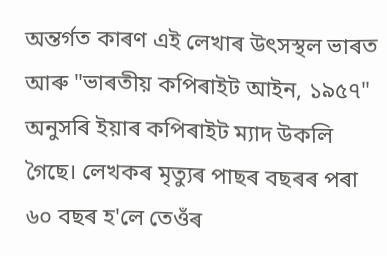অন্তৰ্গত কাৰণ এই লেখাৰ উৎসস্থল ভাৰত আৰু "ভাৰতীয় কপিৰাইট আইন, ১৯৫৭" অনুসৰি ইয়াৰ কপিৰাইট ম্যাদ উকলি গৈছে। লেখকৰ মৃত্যুৰ পাছৰ বছৰৰ পৰা ৬০ বছৰ হ'লে তেওঁৰ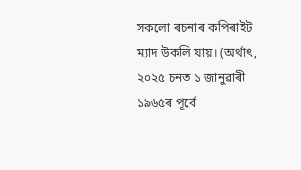সকলো ৰচনাৰ কপিৰাইট ম্যাদ উকলি যায়। (অৰ্থাৎ, ২০২৫ চনত ১ জানুৱাৰী ১৯৬৫ৰ পূৰ্বে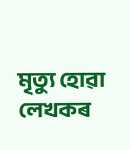মৃত্যু হোৱা লেখকৰ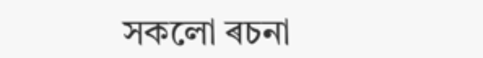সকলো ৰচনা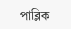পাব্লিক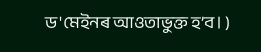ড'মেইনৰ আওতাভুক্ত হ’ব। )